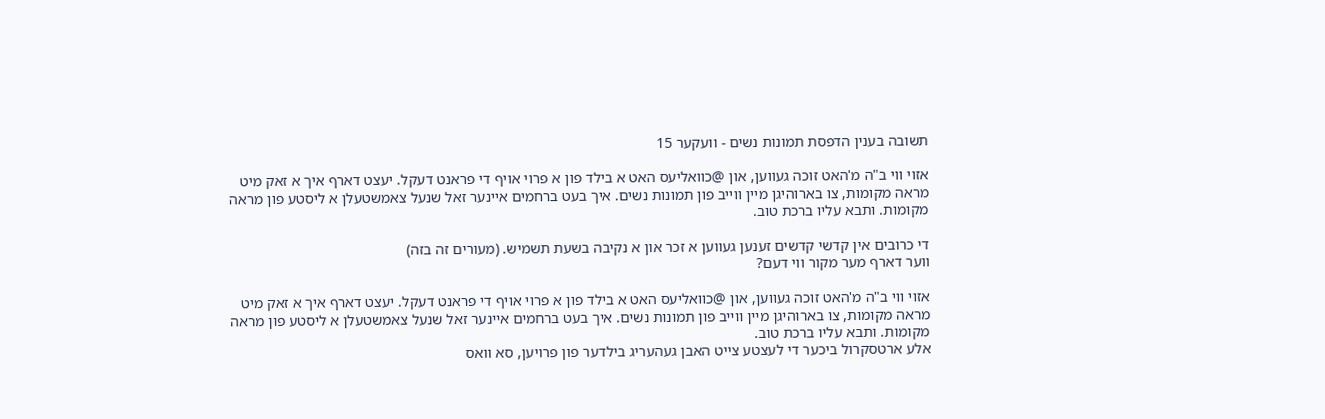תשובה בענין הדפסת תמונות נשים - וועקער 15

אזוי ווי ב"ה מ'האט זוכה געווען, און @כוואליעס האט א בילד פון א פרוי אויף די פראנט דעקל. יעצט דארף איך א זאק מיט מראה מקומות, צו בארוהיגן מיין ווייב פון תמונות נשים. איך בעט ברחמים איינער זאל שנעל צאמשטעלן א ליסטע פון מראה מקומות. ותבא עליו ברכת טוב.

די כרובים אין קדשי קדשים זענען געווען א זכר און א נקיבה בשעת תשמיש. (מעורים זה בזה)
ווער דארף מער מקור ווי דעם?

אזוי ווי ב"ה מ'האט זוכה געווען, און @כוואליעס האט א בילד פון א פרוי אויף די פראנט דעקל. יעצט דארף איך א זאק מיט מראה מקומות, צו בארוהיגן מיין ווייב פון תמונות נשים. איך בעט ברחמים איינער זאל שנעל צאמשטעלן א ליסטע פון מראה מקומות. ותבא עליו ברכת טוב.
אלע ארטסקרול ביכער די לעצטע צייט האבן געהעריג בילדער פון פרויען, סא וואס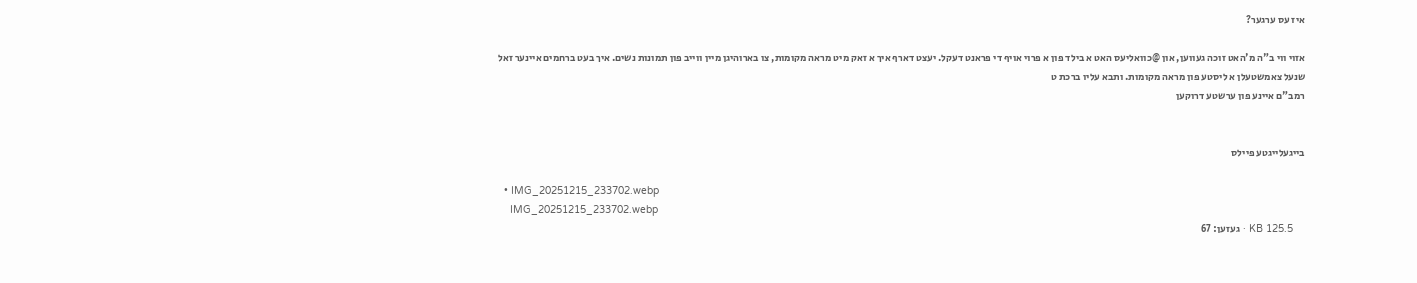איז עס ערגער?

אזוי ווי ב"ה מ'האט זוכה געווען, און @כוואליעס האט א בילד פון א פרוי אויף די פראנט דעקל. יעצט דארף איך א זאק מיט מראה מקומות, צו בארוהיגן מיין ווייב פון תמונות נשים. איך בעט ברחמים איינער זאל שנעל צאמשטעלן א ליסטע פון מראה מקומות. ותבא עליו ברכת ט
רמב"ם איינע פון ערשטע דרוקען


בייגעלייגטע פיילס

  • IMG_20251215_233702.webp
    IMG_20251215_233702.webp
    125.5 KB · געזען: 67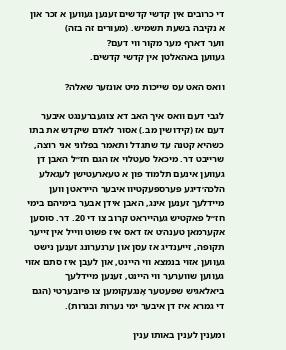די כרובים אין קדשי קדשים זענען געווען א זכר און א נקיבה בשעת תשמיש. (מעורים זה בזה)
ווער דארף מער מקור ווי דעם?
געווען באהאלטן אין קדשי קדשים.

וואס האט עס שייכות מיט אונזער שאלה?

לגבי דעם וואס איך האב דא צוגעברענגט איבער דעם אז (קידושין מב.) אסור לאדם שיקדש את בתו כשהיא קטנה עד שתגדל ותאמר בפלוני אני רוצה, שרייבט דר. מיכאל סעטלוי אז הגם חז״ל האבן דן געווען אינעם תלמוד פון א טעארעטישן לעגאלע הלכה׳דיגע פּערספּעקטיוו איבער הייראטן ווען מיידלעך זענען אינג, האבן אידן אבער בימיהם בימי חז״ל פאקטיש געהייראט קרוב צו די 20. דר. סוּסען אקערמאן טענה׳ט אז דאס איז פשוט ווייל אין זייער תקופה, זייענדיג אז עסן און ערנערונג זענען נישט געווען אזוי בנמצא ווי היינט, און לעבן איז סתם אזוי געווען שווערער ווי היינט, זענען מיידלעך ביאלאגיש שפעטער אָנגעקומען צו פּיוּבּערטי (הגם די גמרא איז דן איבער ימי נערות ובגרות).

ומענין לענין באותו ענין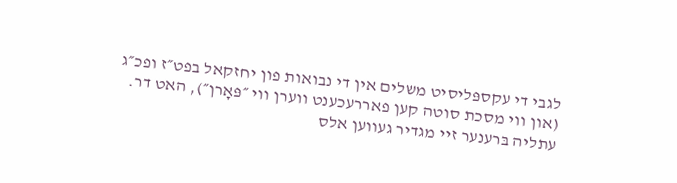לגבי די עקספּליסיט משלים אין די נבואות פון יחזקאל בפט״ז ופכ״ג (און ווי מסכת סוטה קען פאררעכענט ווערן ווי ״פּאָרן״), האט דר. עתליה בּרענער זיי מגדיר געווען אלס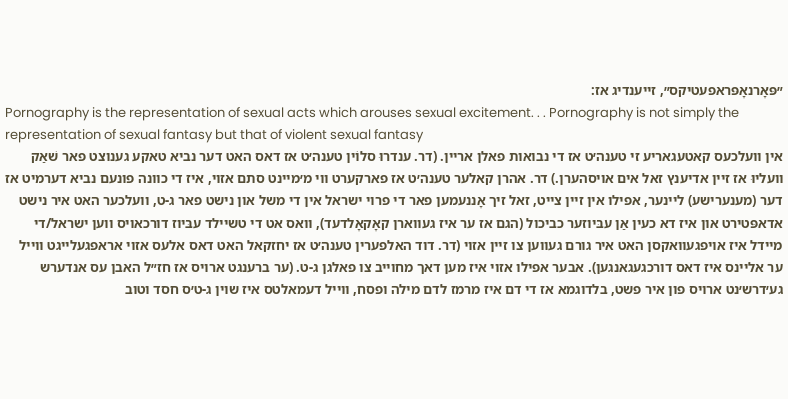״פּאָרנאָפּראפעטיקס״, זייענדיג אז:
Pornography is the representation of sexual acts which arouses sexual excitement. . . Pornography is not simply the representation of sexual fantasy but that of violent sexual fantasy
אין וועלכעס קאטעגאריע זי טענה׳ט אז די נבואות פאלן אריין. (דר. ענדרוּ סלוֺין טענה׳ט אז דאס האט דער נביא טאקע גענוצט פאר שׁאַק וועליוּ אז זיין אדיענץ זאל אים אויסהערן.) דר. אהרן קאלער טענה׳ט אז פארקערט ווי מ׳מיינט סתם אזוי, איז די כוונה פונעם נביא דערמיט אז דער (מענערישע) ליינער, אפילו אין זיין צייט, זאל זיך אָננעמען פאר די פרוי ישראל אין די משל און נישט פאר ג-ט, וועלכער האט איר נישט אדאפּטירט און איז דא כעין אַן עבּיוזער כביכול (הגם אז ער איז געווארן קאָקאָלדעד), וואס אט די טשיילד עבּיוז דורכאויס ווען ישראל/די מיידל איז אויפגעוואקסן האט איר גורם געווען צו זיין אזוי (דר. דוד האלפערין טענה׳ט אז יחזקאל האט דאס אלעס אזוי אראפגעלייגט ווייל ער אליינס איז דאס דורכגעגאנגען). אבער אפילו אזוי איז מען דאך מחוייב צו פאלגן ג-ט. (ער ברענגט ארויס אז חז״ל האבן עס אנדערש גע׳דרש׳נט ארויס פון איר פשט, בלדוגמא אז די דם איז מרמז לדם מילה ופסח, ווייל דעמאלטס איז שוין ג-ט׳ס חסד וטוב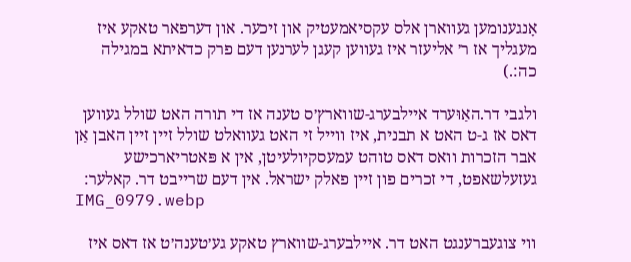אָנגענומען געווארן אלס עקסיאמעטיק און זיכער. און דערפאר טאקע איז מעגליך אז ר׳ אליעזר איז געווען קעגן לערנען דעם פרק כדאיתא במגילה כה:.)

ולגבי דר.האַוּערד איילבערג-שווארץ׳ס טענה אז די תורה האט שולל געווען דאס אז ג-ט האט א תבנית, איז ווייל זי האט געוואלט שולל זיין זיין האבן אַן אבר הזכרות וואס דאס טוהט עמעסקיולעיטן, אין א פּאטריארכישע געזעלשאפט, די זכרים פון זיין פאלק ישראל. אין דעם שרייבט דר. קאלער:
IMG_0979.webp

ווי צוגעברענגט האט דר. איילבערג-שווארץ טאקע גע׳טענה׳ט אז דאס איז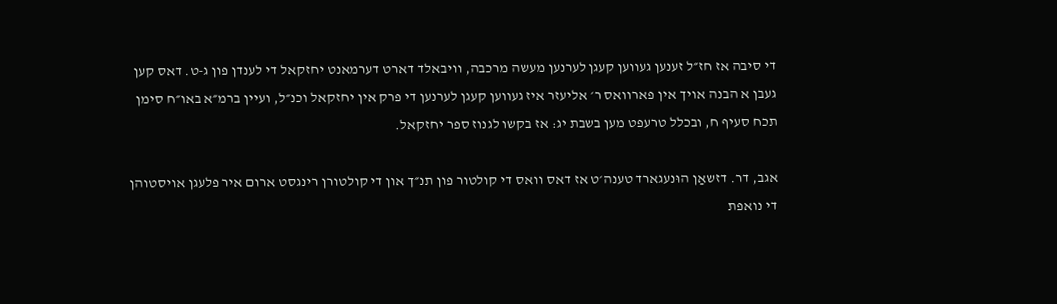די סיבה אז חז״ל זענען געווען קעגן לערנען מעשה מרכבה, וויבאלד דארט דערמאנט יחזקאל די לענדן פון ג-ט. דאס קען געבן א הבנה אויך אין פארוואס ר׳ אליעזר איז געווען קעגן לערנען די פרק אין יחזקאל וכנ״ל, ועיין ברמ״א באו״ח סימן תכח סעיף ח, ובכלל טרעפט מען בשבת יג: אז בקשו לגנוז ספר יחזקאל.

אגב, דר. דזשאַן הוּנעגארד טענה׳ט אז דאס וואס די קולטור פון תנ״ך און די קולטורן רינגסט ארום איר פלעגן אויסטוהן די נואפת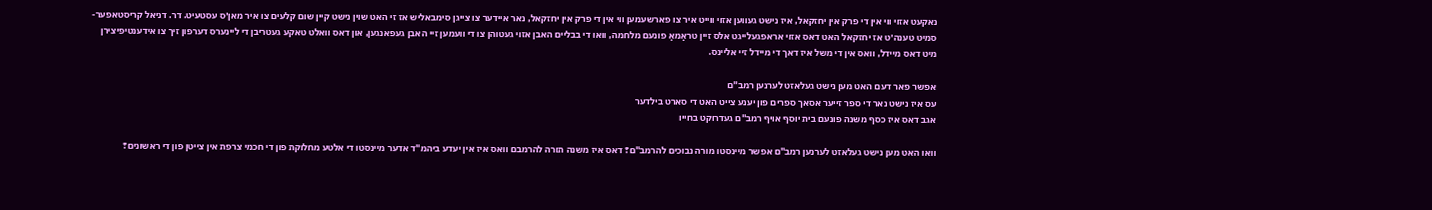נאקעט אזוי ווי אין די פרק אין יחזקאל, איז נישט געווען אזוי ווייט איר צו פארשעמען ווי אין די פרק אין יחזקאל, נאר איידער צו צייגן סימבאליש אז זי האט שוין נישט קיין שום קלעים צו איר מאן׳ס עסטעיט. דר. דניאל קריסטאפער-סמיט טענה׳ט אז יחזקאל האט דאס אזוי אראפגעלייגט אלס זיין טראַמאַ פונעם מלחמה, וואו די בבליים האבן אזוי געטוהן צו די וועמען זיי האבן געפאנגען, און דאס וואלט טאקע געטריבן די ליינערס דערפון זיך צו אידענטיפיצירן מיט דאס מיידל, וואס אין די משל איז דאך די מיידל זיי אליינס.

אפשר פאר דעם האט מען נישט געלאזט לערנען רמב"ם
עס איז נישט נאר די ספר זייער אסאך ספרים פון יענע צייט האט די סארט בילדער
אגב דאס איז כסף משנה פונעם בית יוסף אויף רמב"ם געדרוקט בחייו

וואו האט מען נישט געלאזט לערנען רמב"ם אפשר מיינסטו מורה נבוכים להרמב"ם? דאס איז משנה תורה להרמבם וואס איז אין יעדע ביהמ"ד אדער מיינסטו די אלטע מחלוקת פון די חכמי צרפת אין צייטן פון די ראשונים?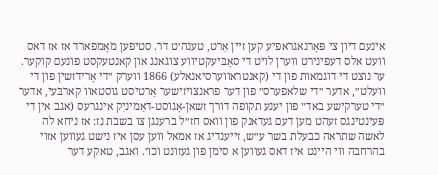אינעם דיון צי פּאָרנאגראפיע קען זיין אַרט, טענה׳ט דר. סטיפען מאָמפארד אז אז דאס וועט אלס דעפינירט ווערן לויט די סאָבּיעקטיווע צוגאנג און קאנטעקסט פונעם קוקער. ער נוצט די דוגמאות פון די (קאנטראווערסיאנאלע) 1866 ווערק ״די אָרידזשין פון די וועלט״, אדער ״די שלאפערס״ פון דער פראנצויזישער אַרטיסט גוסטאוו קארבּעי, אדער ״די טערקישע באד״ פון יענע תקופה דורך זשאן-אָגוסט-דאַמיניִק אינגרעס (אגב אין די פּעינטינגס זעהט מען דעם געדאנק פון וואס חז״ל ברענגן צו בשבת נז: אז ניחא לה לאשה שתראה כבעלת בשר ע״ש, זייענדיג אז אמאל ווען עסן איז נישט געווען אזוי בהרחבה ווי היינט איז דאס געווען א סימן פון געזונט וכו׳. ואגב, טאקע דער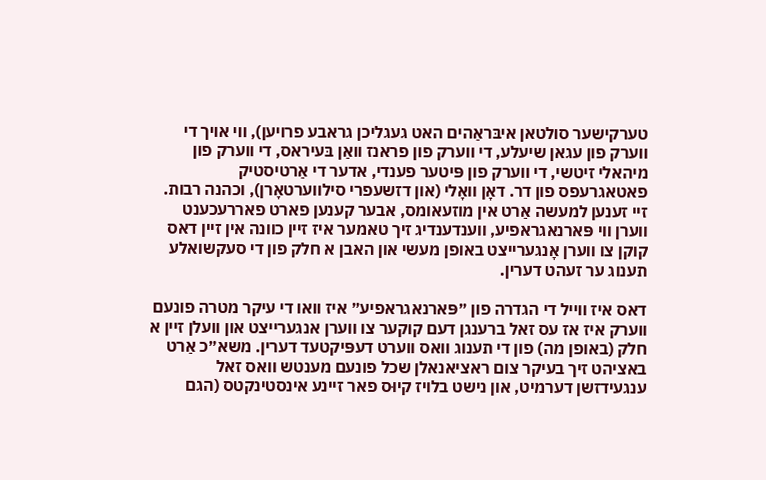טערקישער סולטאן איבּראַהים האט געגליכן גראבע פרויען), ווי אויך די ווערק פון עגאן שיעלע, די ווערק פון פראנז וואַן בּעיראס, די ווערק פון מיהאלי זיטשי, די ווערק פון פּיטער פענדי, אדער די אַרטיסטיק פאטאגרעפס פון דר. דאָן וואָלי (און דזשעפרי סילווערטאָרן), וכהנה רבות. זיי זענען למעשה אַרט אין מוזעאומס, אבער קענען פארט פאררעכענט ווערן ווי פּארנאגראפיע, ווענדענדיג זיך טאמער איז זיין כוונה אין זיין דאס קוקן צו ווערן אָנגערייצט באופן מעשי און האבן א חלק פון די סעקשואלע תענוג ער זעהט דערין.

דאס איז ווייל די הגדרה פון ״פּארנאגראפיע״ איז וואו די עיקר מטרה פונעם ווערק איז אז עס זאל ברענגן דעם קוקער צו ווערן אנגערייצט און וועלן זיין א חלק (באופן מה) פון די תענוג וואס ווערט דעפּיקטעד דערין. משא״כ אַרט באציהט זיך בעיקר צום ראציאנאלן שכל פונעם מענטש וואס זאל ענגעידזשן דערמיט, און נישט בלויז קיוּס פאר זיינע אינסטינקטס (הגם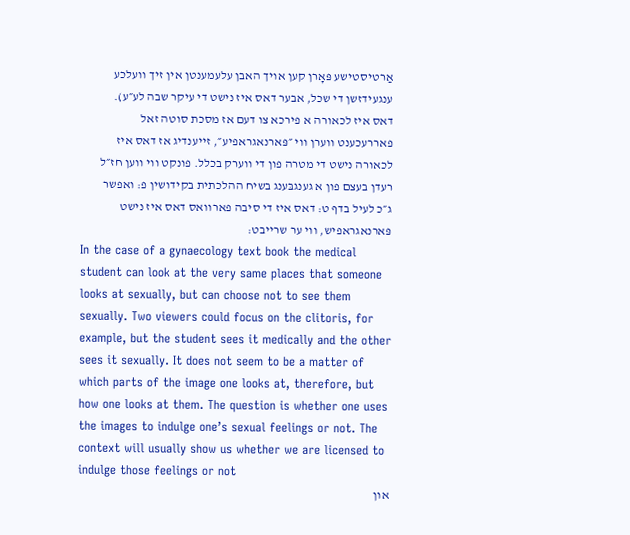אַרטיסטישע פּאָרן קען אויך האבן עלעמענטן אין זיך וועלכע ענגעידזשן די שכל, אבער דאס איז נישט די עיקר שבה לע״ע). דאס איז לכאורה א פירכא צו דעם אז מסכת סוטה זאל פאררעכענט ווערן ווי ״פּארנאגראפיע״, זייענדיג אז דאס איז לכאורה נישט די מטרה פון די ווערק בכלל. פונקט ווי ווען חז״ל רעדן בעצם פון א גענגבּענג בשיח ההלכתית בקידושין פ: ואפשר ג״כ לעיל בדף ט: דאס איז די סיבה פארוואס דאס איז נישט פּארנאגראפיש, ווי ער שרייבט:
In the case of a gynaecology text book the medical student can look at the very same places that someone looks at sexually, but can choose not to see them sexually. Two viewers could focus on the clitoris, for example, but the student sees it medically and the other sees it sexually. It does not seem to be a matter of which parts of the image one looks at, therefore, but how one looks at them. The question is whether one uses the images to indulge one’s sexual feelings or not. The context will usually show us whether we are licensed to indulge those feelings or not
און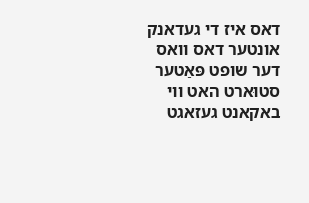דאס איז די געדאנק אונטער דאס וואס דער שופט פּאַטער סטוּארט האט ווי באקאנט געזאגט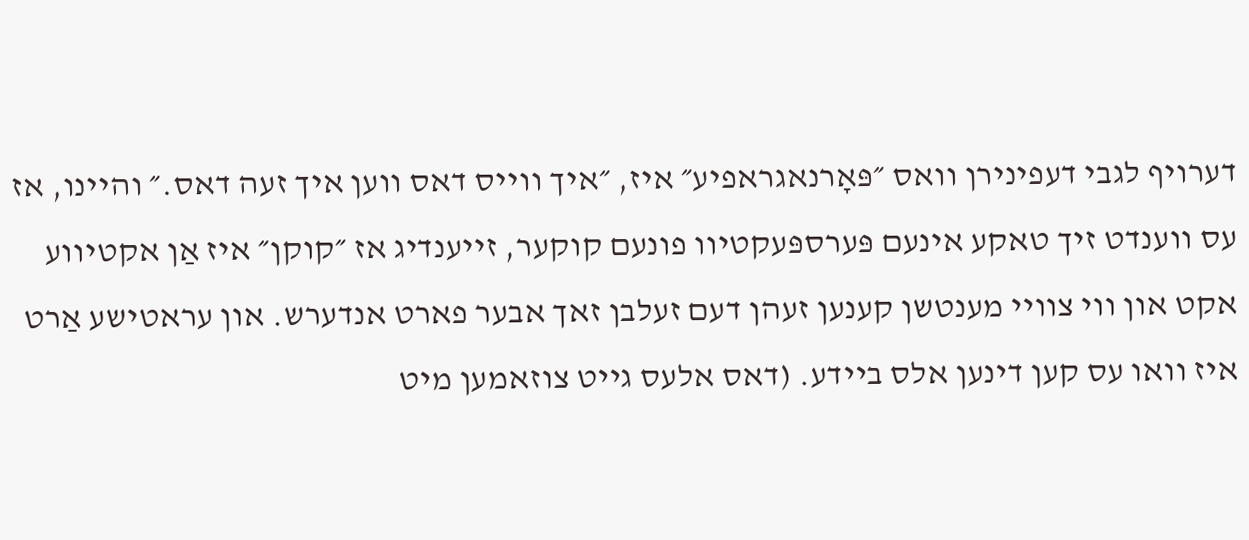דערויף לגבי דעפינירן וואס ״פּאָרנאגראפיע״ איז, ״איך ווייס דאס ווען איך זעה דאס.״ והיינו, אז עס ווענדט זיך טאקע אינעם פּערספּעקטיוו פונעם קוקער, זייענדיג אז ״קוקן״ איז אַן אקטיווע אקט און ווי צוויי מענטשן קענען זעהן דעם זעלבן זאך אבער פארט אנדערש. און עראטישע אַרט איז וואו עס קען דינען אלס ביידע. (דאס אלעס גייט צוזאמען מיט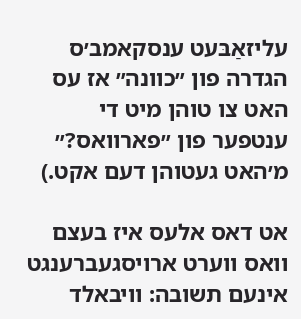עליזאַבּעט ענסקאמב׳ס הגדרה פון ״כוונה״ אז עס האט צו טוהן מיט די ענטפער פון ״פארוואס?״ מ׳האט געטוהן דעם אקט.)

אט דאס אלעס איז בעצם וואס ווערט ארויסגעברענגט אינעם תשובה: וויבאלד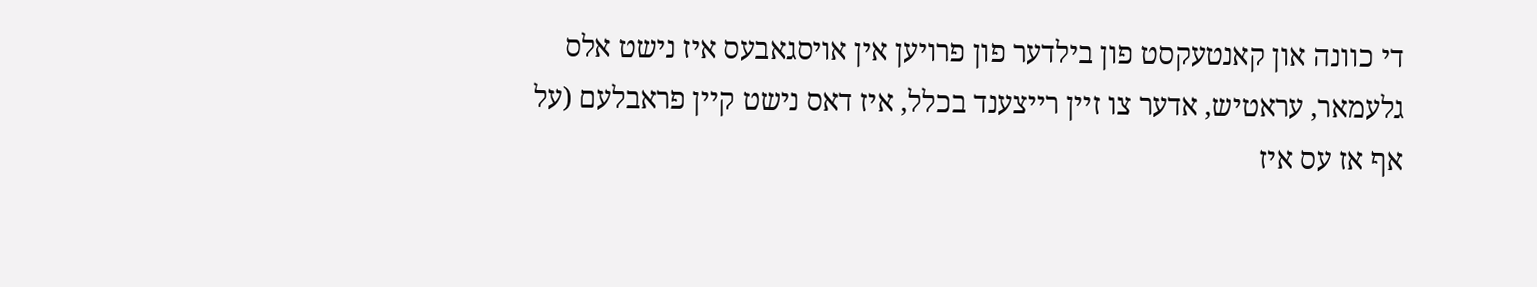די כוונה און קאנטעקסט פון בילדער פון פרויען אין אויסגאבעס איז נישט אלס גלעמאר, עראטיש, אדער צו זיין רייצענד בכלל, איז דאס נישט קיין פראבלעם (על אף אז עס איז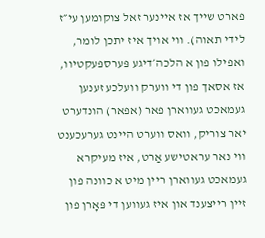פארט שייך אז איינער זאל צוקומען עי״ז לידי תאוה). ווי אויך איז יתכן לומר, ואפילו פון א הלכה׳דיגע פּערספּעקטיוו, אז אסאך פון די ווערק וועלכע זענען געמאכט געווארן פאר (אפאר) הונדערט יאר צוריק, וואס ווערט היינט גערעכענט ווי נאר עראטישע אַרט, איז מעיקרא געמאכט געווארן ריין מיט א כוונה פון זיין רייצענד און איז געווען די פּאָרן פון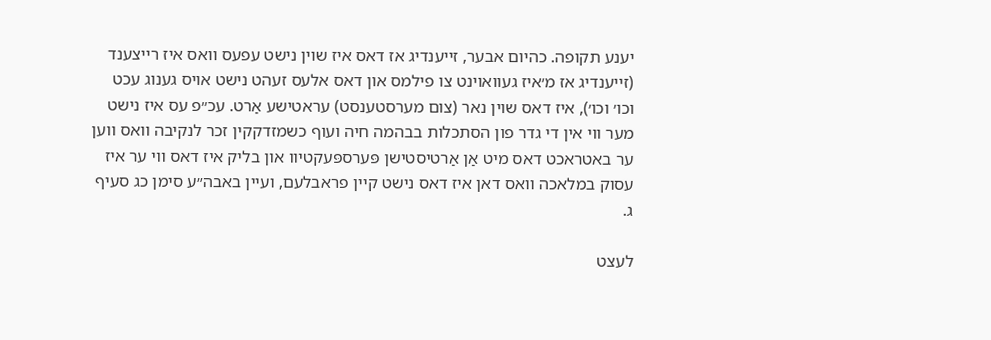יענע תקופה. כהיום אבער, זייענדיג אז דאס איז שוין נישט עפעס וואס איז רייצענד (זייענדיג אז מ׳איז געוואוינט צו פילמס און דאס אלעס זעהט נישט אויס גענוג עכט וכו׳ וכו׳), איז דאס שוין נאר (צום מערסטענסט) עראטישע אַרט. עכ״פ עס איז נישט מער ווי אין די גדר פון הסתכלות בבהמה חיה ועוף כשמזדקקין זכר לנקיבה וואס ווען ער באטראכט דאס מיט אַן אַרטיסטישן פּערספּעקטיוו און בליק איז דאס ווי ער איז עסוק במלאכה וואס דאן איז דאס נישט קיין פראבלעם, ועיין באבה״ע סימן כג סעיף ג.

לעצט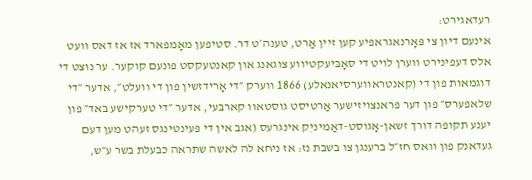רעדאגירט:
אינעם דיון צי פּאָרנאגראפיע קען זיין אַרט, טענה׳ט דר. סטיפען מאָמפארד אז אז דאס וועט אלס דעפינירט ווערן לויט די סאָבּיעקטיווע צוגאנג און קאנטעקסט פונעם קוקער. ער נוצט די דוגמאות פון די (קאנטראווערסיאנאלע) 1866 ווערק ״די אָרידזשין פון די וועלט״, אדער ״די שלאפערס״ פון דער פראנצויזישער אַרטיסט גוסטאוו קארבּעי, אדער ״די טערקישע באד״ פון יענע תקופה דורך זשאן-אָגוסט-דאַמיניִק אינגרעס (אגב אין די פּעינטינגס זעהט מען דעם געדאנק פון וואס חז״ל ברענגן צו בשבת נז: אז ניחא לה לאשה שתראה כבעלת בשר ע״ש,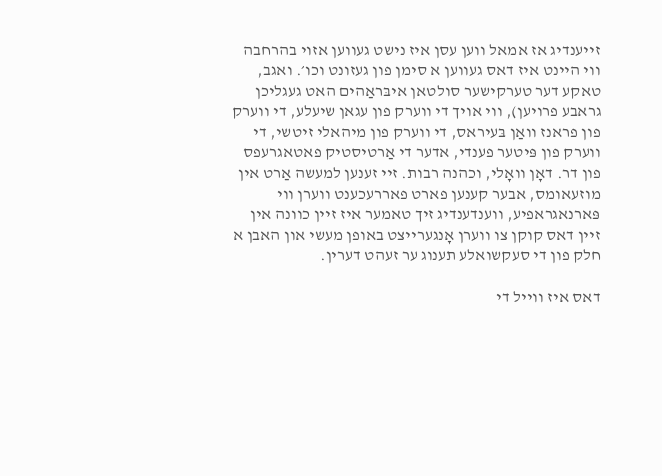זייענדיג אז אמאל ווען עסן איז נישט געווען אזוי בהרחבה ווי היינט איז דאס געווען א סימן פון געזונט וכו׳. ואגב, טאקע דער טערקישער סולטאן איבּראַהים האט געגליכן גראבע פרויען), ווי אויך די ווערק פון עגאן שיעלע, די ווערק פון פראנז וואַן בּעיראס, די ווערק פון מיהאלי זיטשי, די ווערק פון פּיטער פענדי, אדער די אַרטיסטיק פאטאגרעפס פון דר. דאָן וואָלי, וכהנה רבות. זיי זענען למעשה אַרט אין מוזעאומס, אבער קענען פארט פאררעכענט ווערן ווי פּארנאגראפיע, ווענדענדיג זיך טאמער איז זיין כוונה אין זיין דאס קוקן צו ווערן אָנגערייצט באופן מעשי און האבן א חלק פון די סעקשואלע תענוג ער זעהט דערין.

דאס איז ווייל די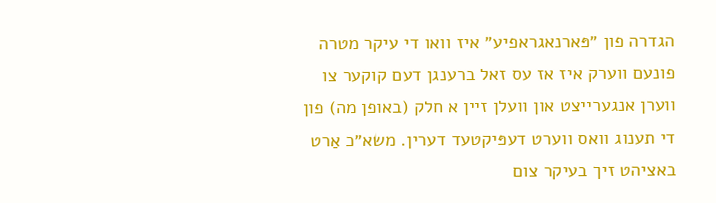הגדרה פון ״פּארנאגראפיע״ איז וואו די עיקר מטרה פונעם ווערק איז אז עס זאל ברענגן דעם קוקער צו ווערן אנגערייצט און וועלן זיין א חלק (באופן מה) פון די תענוג וואס ווערט דעפּיקטעד דערין. משא״כ אַרט באציהט זיך בעיקר צום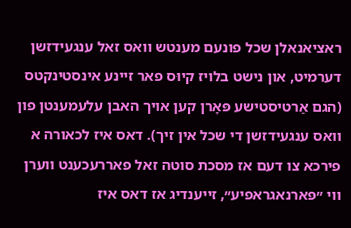ראציאנאלן שכל פונעם מענטש וואס זאל ענגעידזשן דערמיט, און נישט בלויז קיוּס פאר זיינע אינסטינקטס (הגם אַרטיסטישע פּאָרן קען אויך האבן עלעמענטן פון וואס ענגעידזשן די שכל אין זיך). דאס איז לכאורה א פירכא צו דעם אז מסכת סוטה זאל פאררעכענט ווערן ווי ״פּארנאגראפיע״, זייענדיג אז דאס איז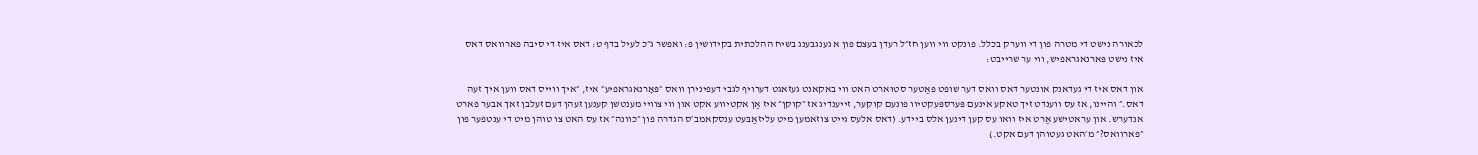לכאורה נישט די מטרה פון די ווערק בכלל. פונקט ווי ווען חז״ל רעדן בעצם פון א גענגבּענג בשיח ההלכתית בקידושין פ: ואפשר ג״כ לעיל בדף ט: דאס איז די סיבה פארוואס דאס איז נישט פּארנאגראפיש, ווי ער שרייבט:

און דאס איז די געדאנק אונטער דאס וואס דער שופט פּאַטער סטוּארט האט ווי באקאנט געזאגט דערויף לגבי דעפינירן וואס ״פּאָרנאגראפיע״ איז, ״איך ווייס דאס ווען איך זעה דאס.״ והיינו, אז עס ווענדט זיך טאקע אינעם פּערספּעקטיוו פונעם קוקער, זייענדיג אז ״קוקן״ איז אַן אקטיווע אקט און ווי צוויי מענטשן קענען זעהן דעם זעלבן זאך אבער פארט אנדערש. און עראטישע אַרט איז וואו עס קען דינען אלס ביידע. (דאס אלעס גייט צוזאמען מיט עליזאַבּעט ענסקאמב׳ס הגדרה פון ״כוונה״ אז עס האט צו טוהן מיט די ענטפער פון ״פארוואס?״ מ׳האט געטוהן דעם אקט.)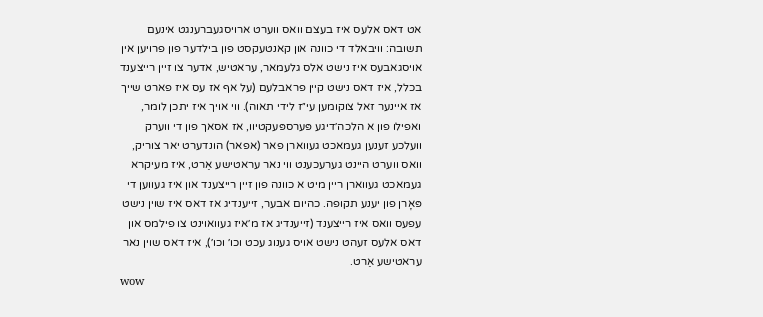אט דאס אלעס איז בעצם וואס ווערט ארויסגעברענגט אינעם תשובה: וויבאלד די כוונה און קאנטעקסט פון בילדער פון פרויען אין אויסגאבעס איז נישט אלס גלעמאר, עראטיש, אדער צו זיין רייצענד בכלל, איז דאס נישט קיין פראבלעם (על אף אז עס איז פארט שייך אז איינער זאל צוקומען עי״ז לידי תאוה). ווי אויך איז יתכן לומר, ואפילו פון א הלכה׳דיגע פּערספּעקטיוו, אז אסאך פון די ווערק וועלכע זענען געמאכט געווארן פאר (אפאר) הונדערט יאר צוריק, וואס ווערט היינט גערעכענט ווי נאר עראטישע אַרט, איז מעיקרא געמאכט געווארן ריין מיט א כוונה פון זיין רייצענד און איז געווען די פּאָרן פון יענע תקופה. כהיום אבער, זייענדיג אז דאס איז שוין נישט עפעס וואס איז רייצענד (זייענדיג אז מ׳איז געוואוינט צו פילמס און דאס אלעס זעהט נישט אויס גענוג עכט וכו׳ וכו׳), איז דאס שוין נאר עראטישע אַרט.
wow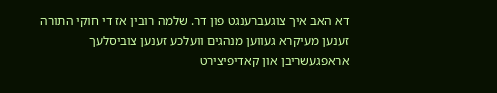דא האב איך צוגעברענגט פון דר. שלמה רובין אז די חוקי התורה זענען מעיקרא געווען מנהגים וועלכע זענען צוביסלעך אראפגעשריבן און קאדיפיצירט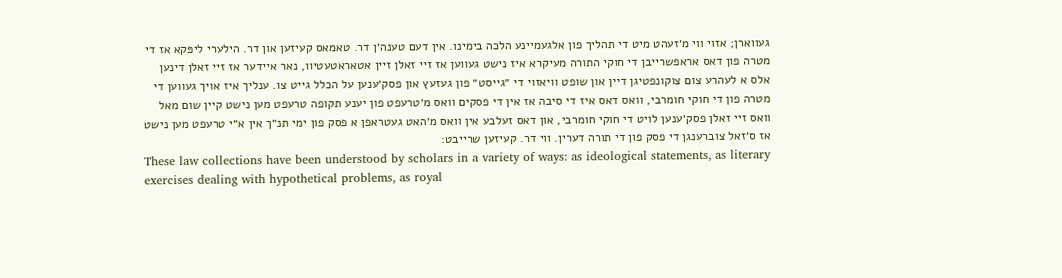געווארן; אזוי ווי מ׳זעהט מיט די תהליך פון אלגעמיינע הלכה בימינו. אין דעם טענה׳ן דר. טאמאס קעיזען און דר. הילערי ליפּקא אז די מטרה פון דאס אראפשרייבן די חוקי התורה מעיקרא איז נישט געווען אז זיי זאלן זיין אטאראטעטיוו, נאר איידער אז זיי זאלן דינען אלס א לעהרע צום צוקונפטיגן דיין און שופט וויאזוי די ״גייסט״ פון געזעץ און פסק׳ענען על הכלל גייט צו. ענליך איז אויך געווען די מטרה פון די חוקי חומרבי, וואס דאס איז די סיבה אז אין די פסקים וואס מ׳טרעפט פון יענע תקופה טרעפט מען נישט קיין שום מאל וואס זיי זאלן פסק׳ענען לויט די חוקי חומרבי, און דאס זעלבע אין וואס מ׳האט געטראפן א פסק פון ימי תנ״ך אין א״י טרעפט מען נישט אז ס׳זאל צוברענגן די פסק פון די תורה דערין. ווי דר. קעיזען שרייבט:
These law collections have been understood by scholars in a variety of ways: as ideological statements, as literary exercises dealing with hypothetical problems, as royal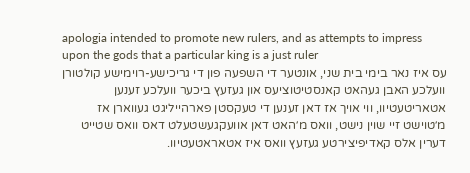apologia intended to promote new rulers, and as attempts to impress upon the gods that a particular king is a just ruler
עס איז נאר בימי בית שני, אונטער די השפעה פון די גריכישע-רוימישע קולטורן וועלכע האבן געהאט קאנסטיטוציעס און געזעץ ביכער וועלכע זענען אטאריטעטיוו, ווי אויך אז דאן זענען די טעקסטן פארהייליגט געווארן אז מ׳טוישט זיי שוין נישט, וואס מ׳האט דאן אוועקגעשטעלט דאס וואס שטייט דערין אלס קאדיפיצירטע געזעץ וואס איז אטאראטעטיוו.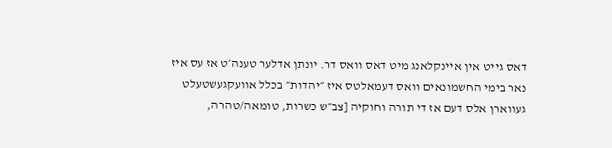דאס גייט אין איינקלאנג מיט דאס וואס דר. יונתן אדלער טענה׳ט אז עס איז נאר בימי החשמונאים וואס דעמאלטס איז ״יהדות״ בכלל אוועקגעשטעלט געווארן אלס דעם אז די תורה וחוקיה [צב״ש כשרות, טומאה/טהרה,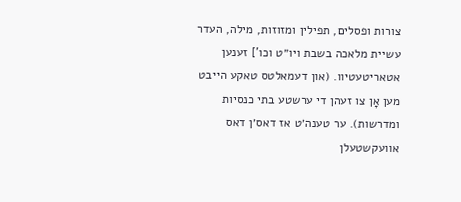צורות ופסלים, תפילין ומזוזות, מילה, העדר עשיית מלאכה בשבת ויו״ט וכו'] זענען אטאריטעטיוו. (און דעמאלטס טאקע הייבט מען אָן צו זעהן די ערשטע בתי כנסיות ומדרשות). ער טענה׳ט אז דאס׳ן דאס אוועקשטעלן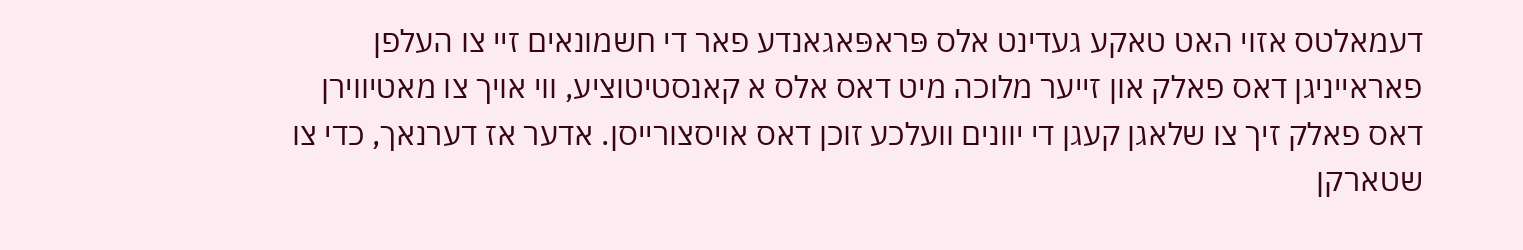דעמאלטס אזוי האט טאקע געדינט אלס פּראפּאגאנדע פאר די חשמונאים זיי צו העלפן פאראייניגן דאס פאלק און זייער מלוכה מיט דאס אלס א קאנסטיטוציע, ווי אויך צו מאטיווירן דאס פאלק זיך צו שלאגן קעגן די יוונים וועלכע זוכן דאס אויסצורייסן. אדער אז דערנאך, כדי צו שטארקן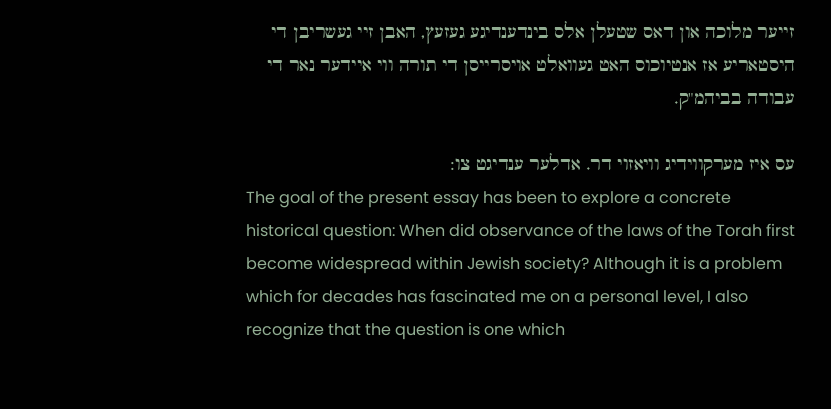זייער מלוכה און דאס שטעלן אלס בינדענדיגע געזעץ, האבן זיי געשריבן די היסטאריע אז אנטיוכוס האט געוואלט אויסרייסן די תורה ווי איידער נאר די עבודה בביהמ"ק.

עס איז מערקווידיג וויאזוי דר. אדלער ענדיגט צו:
The goal of the present essay has been to explore a concrete historical question: When did observance of the laws of the Torah first become widespread within Jewish society? Although it is a problem which for decades has fascinated me on a personal level, I also recognize that the question is one which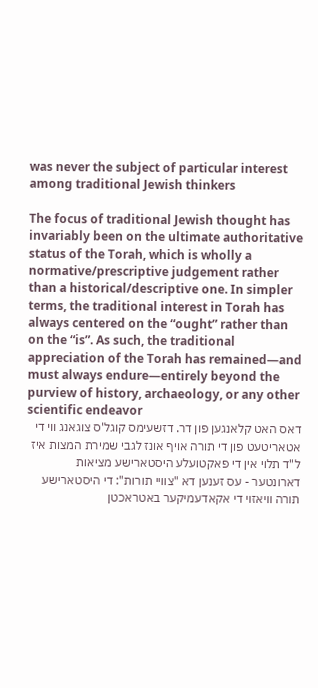was never the subject of particular interest among traditional Jewish thinkers

The focus of traditional Jewish thought has invariably been on the ultimate authoritative status of the Torah, which is wholly a normative/prescriptive judgement rather than a historical/descriptive one. In simpler terms, the traditional interest in Torah has always centered on the “ought” rather than on the “is”. As such, the traditional appreciation of the Torah has remained—and must always endure—entirely beyond the purview of history, archaeology, or any other scientific endeavor
דאס האט קלאנגען פון דר. דזשעימס קוגל'ס צוגאנג ווי די אטאריטעט פון די תורה אויף אונז לגבי שמירת המצות איז ל"ד תלוי אין די פאקטועלע היסטארישע מציאות דארונטער - עס זענען דא "צוויי תורות": די היסטארישע תורה וויאזוי די אקאדעמיקער באטראכטן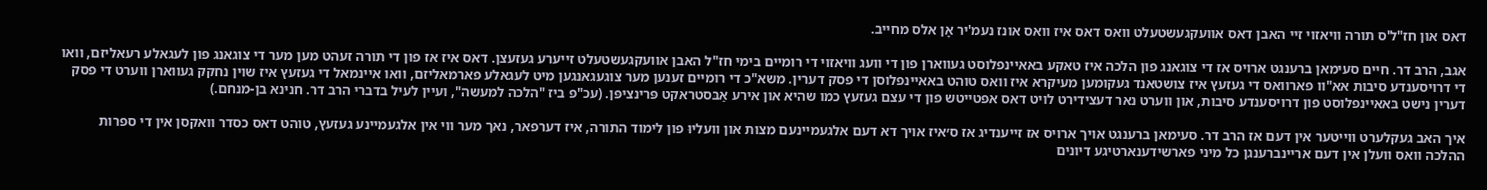דאס און חז"ל'ס תורה וויאזוי זיי האבן דאס אוועקגעשטעלט וואס דאס איז וואס אונז נעמ'יר אָן אלס מחייב.

אגב, הרב דר. חיים סעימאן ברענגט ארויס אז די צוגאנג פון הלכה איז טאקע באאיינפלוסט געווארן פון די וועג וויאזוי די רומיים בימי חז"ל האבן אוועקגעשטעלט זייערע געזעצן. דאס איז אז פון די תורה זעהט מען מער די צוגאנג פון לעגאלע רעאליזם, וואו די דרויסענדע סיבות אא"וו פארוואס די געזעץ איז צושטאנד געקומען מעיקרא איז וואס טוהט באאיינפלוסן די פסק דערין. משא"כ די רומיים זענען מער צוגעגאנגען מיט לעגאלע פארמאליזם, וואו איינמאל די געזעץ איז שוין נחקק געווארן ווערט די פסק דערין נישט בּאאיינפלוסט פון דרויסענדע סיבות, און ווערט נאר דעצידירט לויט דאס אפטייטש פון די עצם געזעץ כמו שהיא און אירע אַבּסטראקט פּרינציפּן. (עכ"פ ביז "הלכה למעשה", ועיין לעיל בדברי הרב דר. חנינא בן-מנחם.)

איך האב געקלערט ווייטער אין דעם אז הרב דר. סעימאן ברענגט אויך ארויס אז זייענדיג אז ס׳איז אויך דא דעם אלגעמיינעם מצות און וועליוּ פון לימוד התורה, איז דערפאר, נאך מער ווי אין אלגעמיינע געזעץ, טוהט דאס כסדר וואקסן אין די ספרות ההלכה וואס וועלן אין דעם אריינברענגן כל מיני פארשידענארטיגע דיונים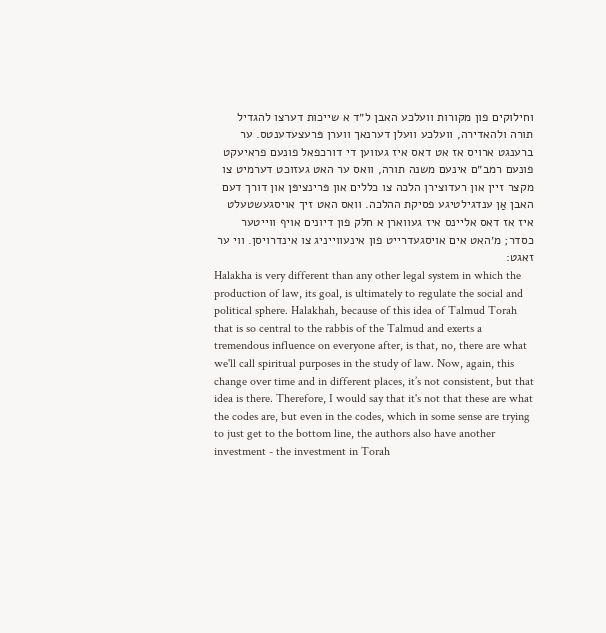וחילוקים פון מקורות וועלכע האבן ל״ד א שייכות דערצו להגדיל תורה ולהאדירה, וועלכע וועלן דערנאך ווערן פּרעצעדענטס. ער ברענגט ארויס אז אט דאס איז געווען די דורכפאל פונעם פראיעקט פונעם רמב״ם אינעם משנה תורה, וואס ער האט געזוכט דערמיט צו מקצר זיין און רעדוצירן הלכה צו כללים און פּרינציפּן און דורך דעם האבן אַן ענדגילטיגע פסיקת ההלכה. וואס האט זיך אויסגעשטעלט איז אז דאס אליינס איז געווארן א חלק פון דיונים אויף ווייטער כסדר; מ׳האט אים אויסגעדרייט פון אינעווייניג צו אינדרויסן. ווי ער זאגט:
Halakha is very different than any other legal system in which the production of law, its goal, is ultimately to regulate the social and political sphere. Halakhah, because of this idea of Talmud Torah that is so central to the rabbis of the Talmud and exerts a tremendous influence on everyone after, is that, no, there are what we'll call spiritual purposes in the study of law. Now, again, this change over time and in different places, it’s not consistent, but that idea is there. Therefore, I would say that it's not that these are what the codes are, but even in the codes, which in some sense are trying to just get to the bottom line, the authors also have another investment - the investment in Torah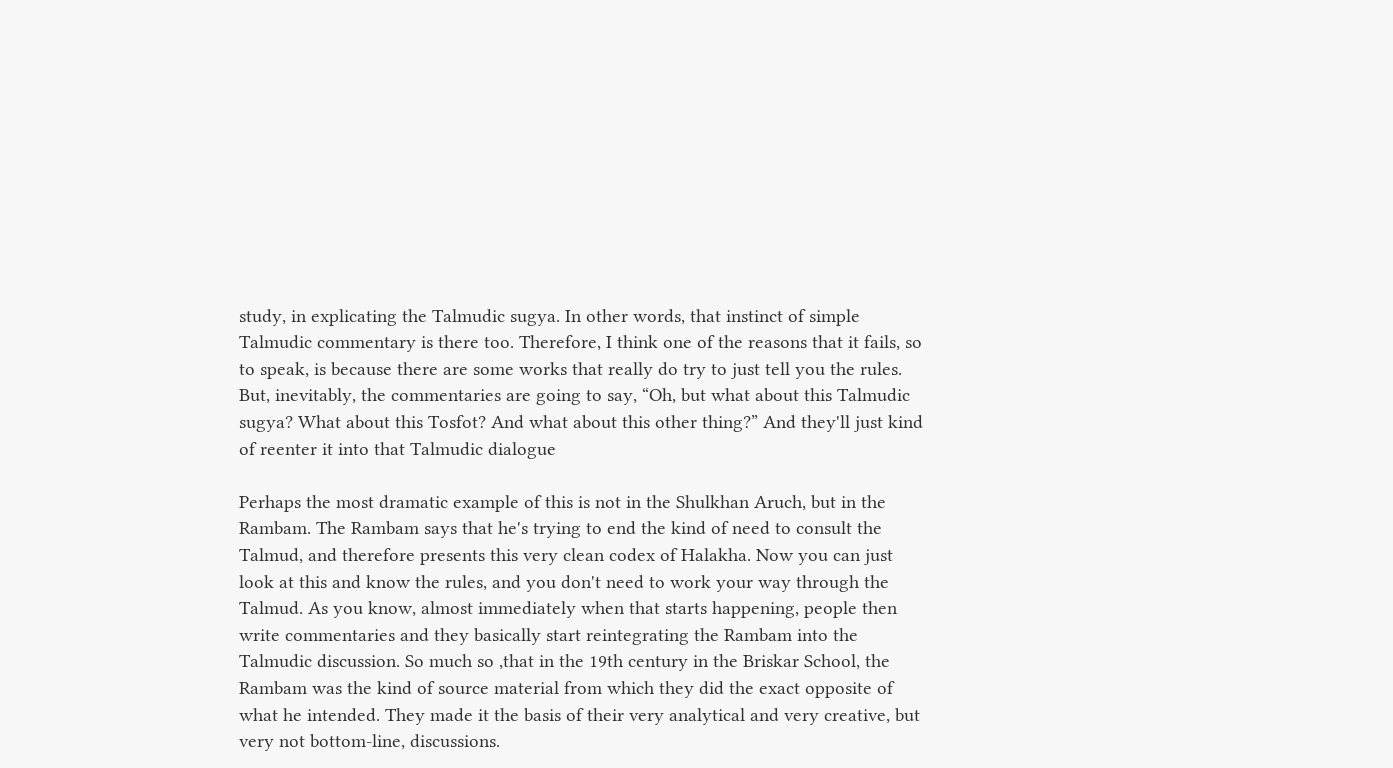study, in explicating the Talmudic sugya. In other words, that instinct of simple Talmudic commentary is there too. Therefore, I think one of the reasons that it fails, so to speak, is because there are some works that really do try to just tell you the rules. But, inevitably, the commentaries are going to say, “Oh, but what about this Talmudic sugya? What about this Tosfot? And what about this other thing?” And they'll just kind of reenter it into that Talmudic dialogue

Perhaps the most dramatic example of this is not in the Shulkhan Aruch, but in the Rambam. The Rambam says that he's trying to end the kind of need to consult the Talmud, and therefore presents this very clean codex of Halakha. Now you can just look at this and know the rules, and you don't need to work your way through the Talmud. As you know, almost immediately when that starts happening, people then write commentaries and they basically start reintegrating the Rambam into the Talmudic discussion. So much so ,that in the 19th century in the Briskar School, the Rambam was the kind of source material from which they did the exact opposite of what he intended. They made it the basis of their very analytical and very creative, but very not bottom-line, discussions.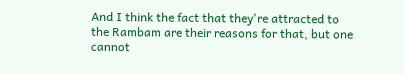And I think the fact that they're attracted to the Rambam are their reasons for that, but one cannot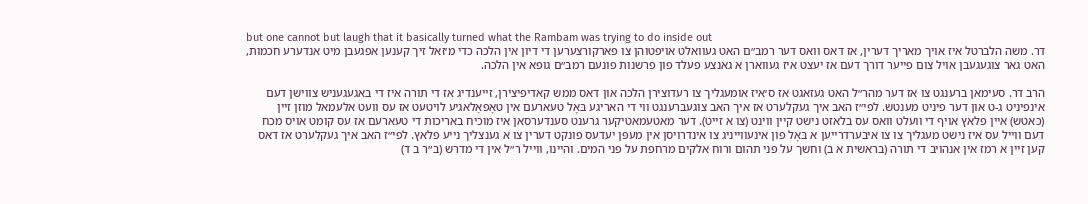but one cannot but laugh that it basically turned what the Rambam was trying to do inside out
דר. משה הלברטל איז אויך מאריך דערין, אז דאס וואס דער רמב״ם האט געוואלט אויפטוהן צו פארקורצערען די דיון אין הלכה כדי מ׳זאל זיך קענען אפגעבן מיט אנדערע חכמות, האט גאר צוגעגעבן אויל צום פייער דורך דעם אז יעצט איז געווארן א גאנצע פעלד פון פרשנות פונעם רמב״ם גופא אין הלכה.

הרב דר. סעימאן ברענגט צו אז דער מהר״ל האט געזאגט אז ס׳איז אומעגליך צו רעדוצירן הלכה און דאס ממש קאדיפיצירן, זייענדיג אז די תורה איז די באגעגעניש צווישן דעם אינפיניט ג-ט און דער פיניט מענטש. לפי״ז האב איך געקלערט אז איך האב צוגעברענגט ווי די האריגע בּאָל טעארעם אין טאָפּאָלאגיע לויטעט אז עס וועט אלעמאל מוזן זיין (כאטש) איין פלאץ אויף די וועלט וואס עס בלאזט נישט קיין ווינט (צו א זייט). דער מאטעמאטיקער גרענט סענדערסאן איז מוכיח באריכות די טעארעם אז עס קומט אויס מכח דעם ווייל עס איז נישט מעגליך צו צו איבערדרייען א בּאָל פון אינעווייניג צו אינדרויסן אין מעפּן יעדעס פונקט דערין צו א גענצליך נייע פלאץ. לפי״ז האב איך געקלערט אז דאס קען זיין א רמז אין אנהויב די תורה (בראשית א ב) וחשך על פני תהום ורוח אלקים מרחפת על פני המים. והיינו, ווייל ר״ל אין די מדרש (ב״ר ב ד)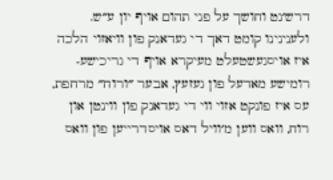דרש׳נט וחושך על פני תהום אויף יון ע״ש. ולענינינו קומט דאך די געדאנק פון וויאזוי הלכה איז אויסגעשטעלט מעיקרא אויף די גריכישע-רומישע מאדעל פון געזעץ, אבער ״ורוח״ מרחפת, עס איז פונקט אזוי ווי די געדאנק פון ווינטן און רוח, וואס ווען מ׳וויל דאס אויסדרייען פון וואס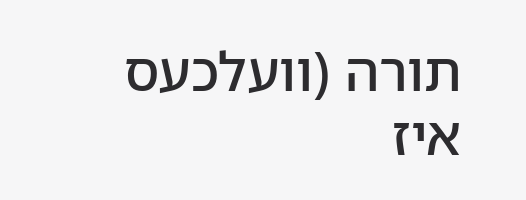תורה (וועלכעס איז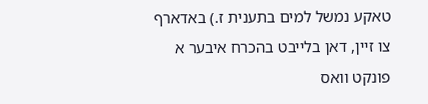טאקע נמשל למים בתענית ז.) באדארף צו זיין, דאן בלייבט בהכרח איבער א פונקט וואס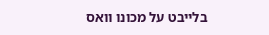בלייבט על מכונו וואס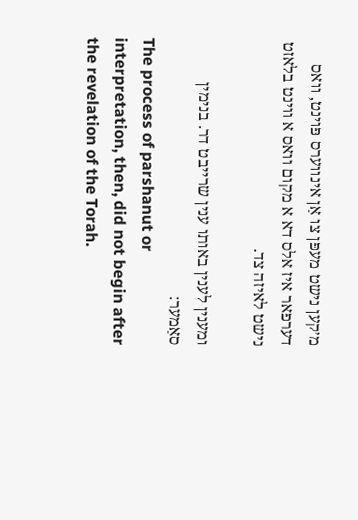מ׳קען נישט מעפּן צו אַן אינווערס פּוינט, וואס דערפאר איז אלס דא א מקום וואס א ווינט בלאזט נישט לאיזה צד.

ומענין לענין באותו ענין שרייבט דר. בנימין סאַמער:
The process of parshanut or interpretation, then, did not begin after the revelation of the Torah.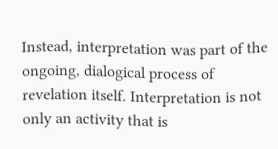Instead, interpretation was part of the ongoing, dialogical process of revelation itself. Interpretation is not only an activity that is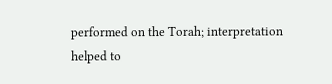performed on the Torah; interpretation helped to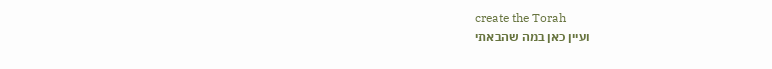create the Torah
ועיין כאן במה שהבאתי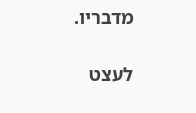מדבריו.

לעצט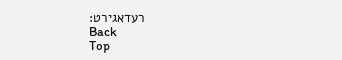רעדאגירט:
Back
Top